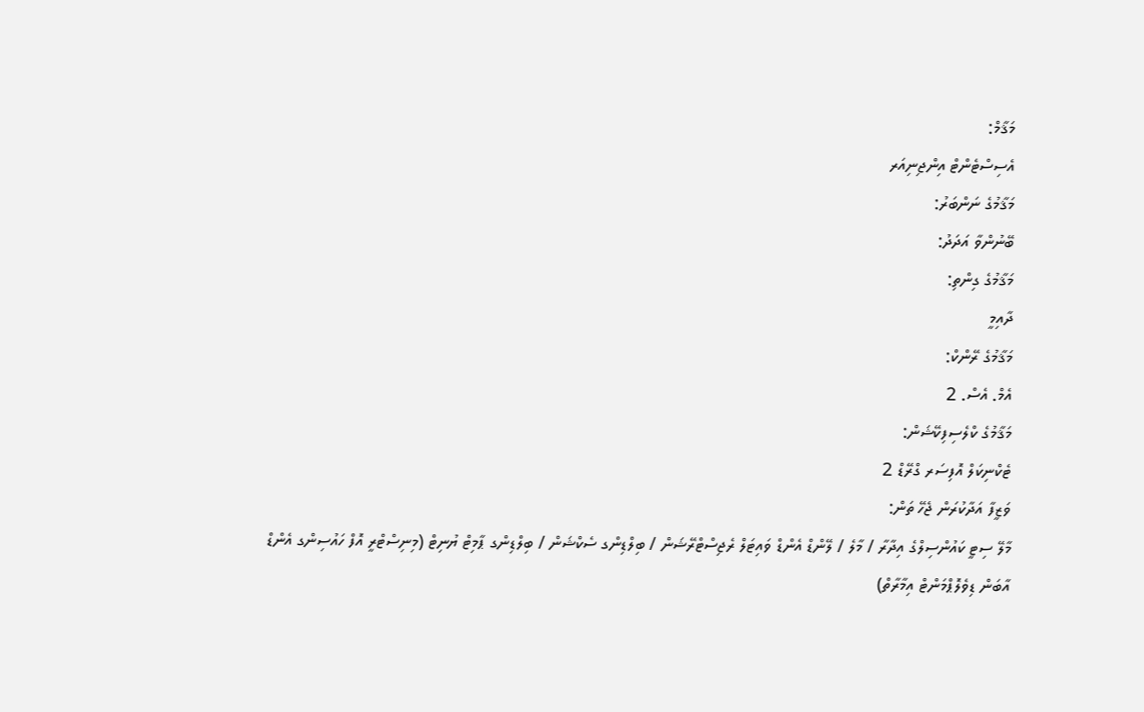މަޤާމް:
އެސިސްޓެންޓް އިންޖިނިއަރ
މަޤާމުގެ ނަންބަރު:
ބޭނުންވާ އަދަދު:
މަޤާމުގެ ގިންތި:
ދާއިމީ
މަޤާމުގެ ރޭންކް:
އެމް. އެސް. 2
މަޤާމުގެ ކްލެސިފިކޭޝަން:
ޓެކްނިކަލް އޮފިސަރ ގްރޭޑް 2
ވަޒީފާ އަދާކުރަން ޖެހޭ ތަން:
މާލޭ ސިޓީ ކައުންސިލްގެ އިދާރާ / މާލެ / ލޭންޑް އެންޑް ވައިޓަލް ރެޖިސްޓްރޭޝަން / ބިލްޑިންގ ސެކްޝަން / ބިލްޑިންގ ޕާމިޓް ޔުނިޓް (މިނިސްޓްރީ އޮފް ހައުސިންގ އެންޑް އާބަން ޑިވެލޮޕްމަންޓް އިމާރާތް)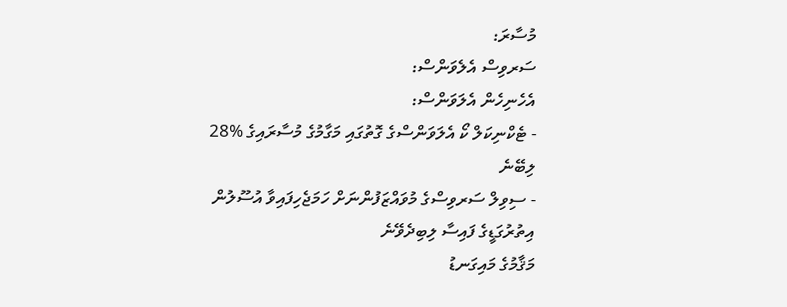މުސާރަ:
ސަރވިސް އެލެވަންސް:
އެހެނިހެން އެލަވަންސް:
- ޓެކްނިކަލް ކޯ އެލަވަންސްގެ ގޮތުގައި މަގާމުގެ މުސާރައިގެ %28 ލިބޭނެ
- ސިވިލް ސަރވިސްގެ މުވައްޒަފުންނަށް ހަމަޖެހިފައިވާ އުސޫލުން އިތުރުގަޑީގެ ފައިސާ ލިބިދެވޭނެ
މަޤާމުގެ މައިގަނޑު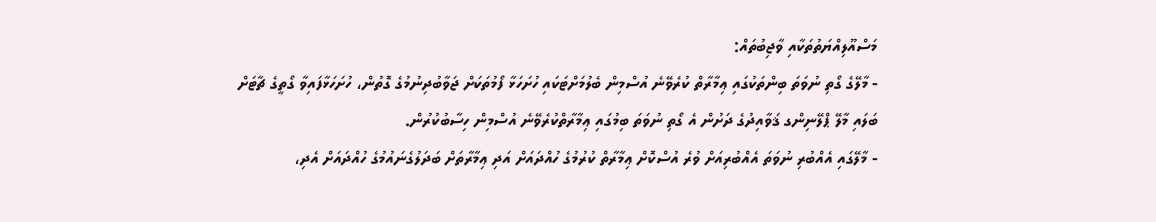މަސްއޫލިއްޔަތުތަކާއި ވާޖިބުތައް:
- މާލޭގެ ގޯތި ނުވަތަ ބިންތަކުގައި ޢިމާރާތް ކުރެވޭނެ އުސްމިން ބެލުމަށްޓަކައި ހުށަހަޅާ ފޯމުތަކަށް ޖަވާބުދިނުމުގެ ގޮތުން، ހުށަހަޅާފައިވާ ގޯތީގެ ޗާޓަށް ބަލައި މާލޭ ޕްލޭނިންގ ޤަވާއިދުގެ ދަށުން އެ ގޯތި ނުވަތަ ބިމުގައި ޢިމާރާތްކުރެވޭނެ އުސްމިން ހިސާބުކުރުން.
- މާލޭގައި އެއްބުރި ނުވަތަ އެއްބުރިއަށް ވުރެ އުސްކޮށް ޢިމާރާތް ކުރުމުގެ ހުއްދައަށް އަދި ޢިމާރާތަށް ބަދަލުގެނައުމުގެ ހުއްދައަށް އެދި،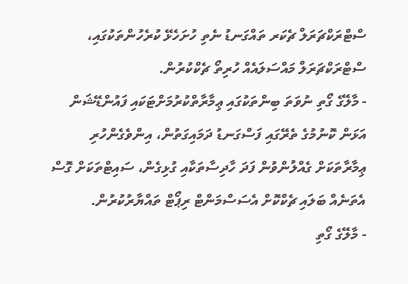ސްޓްރަކްޗަރަލް ޗެކަރ ތައްގަނޑު ނެތި ހުށަހެޅޭ ކުރެހުންތަކުގައި، ސްޓްރަކްޗަރަލް މައްސަލައެއް ހުރިތޯ ޗެކްކުރުން.
- މާލޭގެ ގޯތި ނުވަތަ ބިންތަކުގައި ޢިމާރާތްކުރުމަށްޓަކައި ފައުންޑޭޝަން އަޅަން ކޮނުމުގެ ތެރޭގައި ފަސްގަނޑު ދަމައިގަތުން، އިންވެގެންހުރި ޢިމާރާތަކަށް ގެއްލުންވުން ފަދަ ހާދިސާތަކާއި ގުޅިގެން، ސައިޓްތަކަށް ގޮސް އެތަނެއް ބަލައި ޗެކްކޮށް އެސަސްމަންޓް ރިޕޯޓް ތައްޔާރުކުރުން.
- މާލޭގެ ގޯތި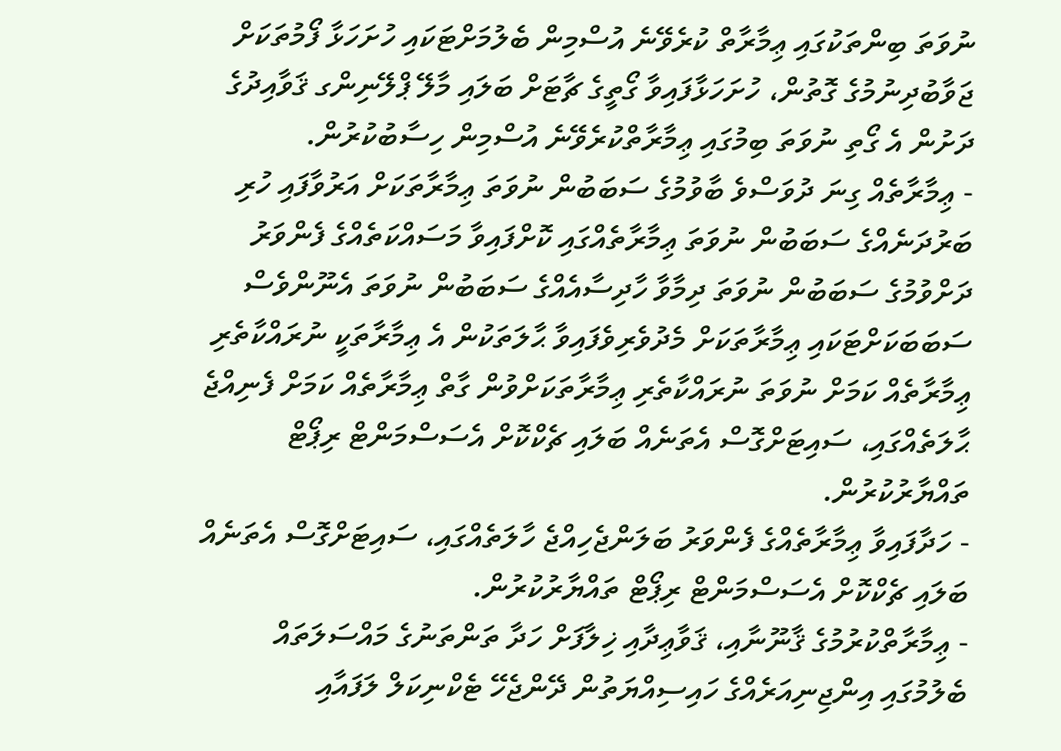ނުވަތަ ބިންތަކުގައި ޢިމާރާތް ކުރެވޭނެ އުސްމިން ބެލުމަށްޓަކައި ހުށަހަޅާ ފޯމުތަކަށް ޖަވާބުދިނުމުގެ ގޮތުން، ހުށަހަޅާފައިވާ ގޯތީގެ ޗާޓަށް ބަލައި މާލޭ ޕްލޭނިންގ ޤަވާއިދުގެ ދަށުން އެ ގޯތި ނުވަތަ ބިމުގައި ޢިމާރާތްކުރެވޭނެ އުސްމިން ހިސާބުކުރުން.
- ޢިމާރާތެއް ގިނަ ދުވަސްވެ ބާވުމުގެ ސަބަބުން ނުވަތަ ޢިމާރާތަކަށް އަރުވާފައި ހުރި ބަރުދަނެއްގެ ސަބަބުން ނުވަތަ ޢިމާރާތެއްގައި ކޮށްފައިވާ މަސައްކަތެއްގެ ފެންވަރު ދަށްވުމުގެ ސަބަބުން ނުވަތަ ދިމާވާ ހާދިސާއެއްގެ ސަބަބުން ނުވަތަ އެނޫންވެސް ސަބަބަކަށްޓަކައި ޢިމާރާތަކަށް މެދުވެރިވެފައިވާ ޙާލަތަކުން އެ ޢިމާރާތަކީ ނުރައްކާތެރި ޢިމާރާތެއް ކަމަށް ނުވަތަ ނުރައްކާތެރި ޢިމާރާތަކަށްވުން ގާތް ޢިމާރާތެއް ކަމަށް ފެނިއްޖެ ޙާލަތެއްގައި، ސައިޓަށްގޮސް އެތަނެއް ބަލައި ޗެކްކޮށް އެސަސްމަންޓް ރިޕޯޓް ތައްޔާރުކުރުން.
- ހަދާފައިވާ ޢިމާރާތެއްގެ ފެންވަރު ބަލަންޖެހިއްޖެ ހާލަތެއްގައި، ސައިޓަށްގޮސް އެތަނެއް ބަލައި ޗެކްކޮށް އެސަސްމަންޓް ރިޕޯޓް ތައްޔާރުކުރުން.
- ޢިމާރާތްކުރުމުގެ ޤާނޫނާއި، ޤަވާޢިދާއި ޚިލާފަށް ހަދާ ތަންތަނުގެ މައްސަލަތައް ބެލުމުގައި އިންޖިނިއަރެއްގެ ހައިސިއްޔަތުން ދޭންޖެހޭ ޓެކްނިކަލް ލަފައާއި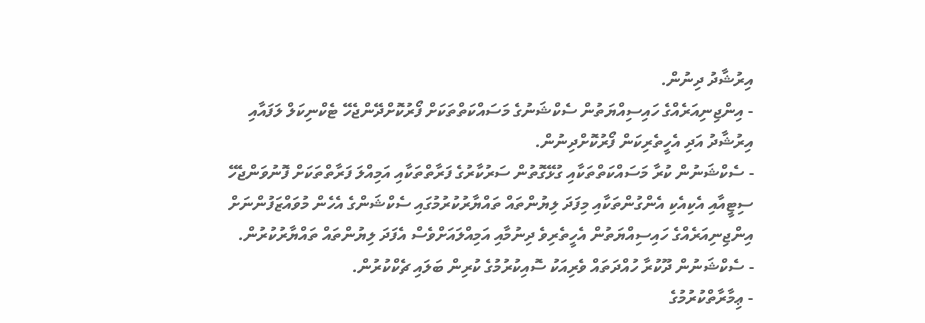އިރުޝާދު ދިނުން.
- އިންޖިނިއަރެއްގެ ހައިސިއްޔަތުން ސެކްޝަނުގެ މަސައްކަތްތަކަށް ފޯރުކޮށްދޭންޖެހޭ ޓެކްނިކަލް ލަފައާއި އިރުޝާދު އަދި އެހީތެރިކަން ފޯރުކޮށްދިނުން.
- ސެކްޝަނުން ކުރާ މަސައްކަތްތަކާއި ގުޅޭގޮތުން ސަރުކާރުގެ ފަރާތްތަކާއި އަމިއްލަ ފަރާތްތަކަށް ފޮނުވަންޖެހޭ ސިޓީއާއި އެކިއެކި އެންގުންތަކާއި މިފަދަ ލިޔުންތައް ތައްޔާރުކުރުމުގައި ސެކްޝަންގެ އެހެން މުވައްޒަފުންނަށް އިންޖިނިއަރެއްގެ ހައިސިއްޔަތުން އެހީތެރިވެ ދިނުމާއި އަމިއްލައަށްވެސް އެފަދަ ލިޔުންތައް ތައްޔާރުކުރުން.
- ސެކްޝަނުން ދޫކުރާ ހުއްދަތައް ވެރިއަކު ސޮއިކުރުމުގެ ކުރިން ބަލައި ޗެކްކުރުން.
- ޢިމާރާތްކުރުމުގެ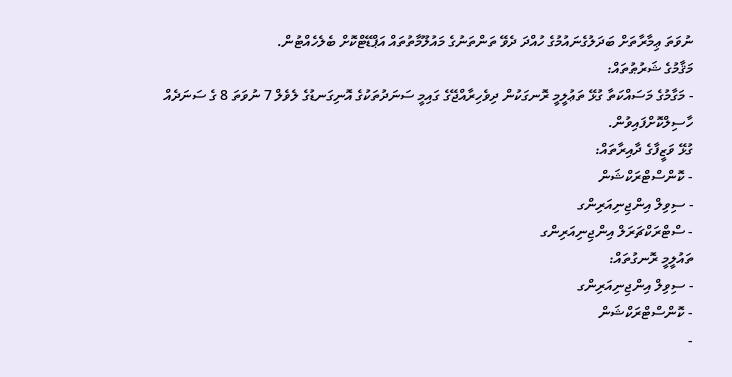ނުވަތަ ޢިމާރާތަށް ބަދަލުގެނައުމުގެ ހުއްދަ ދެވޭ ތަންތަނުގެ މައުލޫމާތުތައް އަޕްޑޭޓްކޮށް ބެލެހެއްޓުން.
މަޤާމުގެ ޝަރުޠުތައް:
- މަގާމުގެ މަސައްކަތާ ގުޅޭ ތަޢުލީމީ ރޮނގަކުން ދިވެހިރާއްޖޭގެ ގައިމީ ސަނަދުތަކުގެ އޮނިގަނޑުގެ ލެވެލް 7 ނުވަތަ 8 ގެ ސަނަދެއް ހާސިލްކޮށްފައިވުން.
ގުޅޭ ވަޒީފާގެ ދާއިރާތައް:
- ކޮންސްޓްރަކްޝަން
- ސިވިލް އިންޖިނިއަރިންގ
- ސްޓްރަކްޗަރަލް އިންޖިނިއަރިންގ
ތައުލީމީ ރޮނގުތައް:
- ސިވިލް އިންޖިނިއަރިންގ
- ކޮންސްޓްރަކްޝަން
-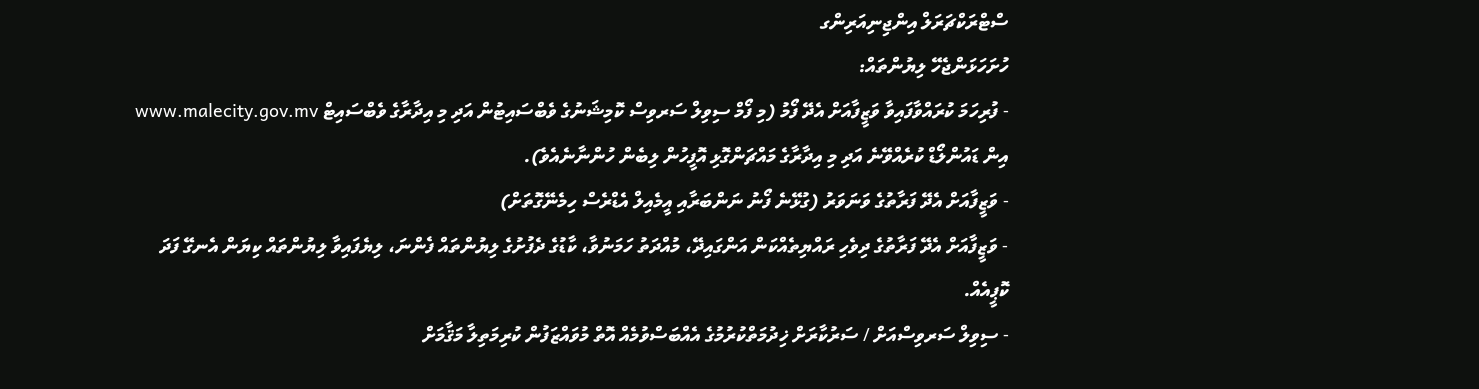ސްޓްރަކްޗަރަލް އިންޖިނިއަރިންގ
ހުށަހަޅަންޖެހޭ ލިޔުންތައް:
- ފުރިހަމަ ކުރައްވާފައިވާ ވަޒީފާއަށް އެދޭ ފޯމު (މި ފޯމް ސިވިލް ސަރވިސް ކޮމިޝަނުގެ ވެބްސައިޓުން އަދި މި އިދާރާގެ ވެބްސައިޓް www.malecity.gov.mv އިން ޑައުންލޯޑް ކުރެއްވޭނެ އަދި މި އިދާރާގެ މައްޗަންގޮޅި އޮފީހުން ލިބެން ހުންނާނެއެވެ).
- ވަޒީފާއަށް އެދޭ ފަރާތުގެ ވަނަވަރު (ގުޅޭނެ ފޯނު ނަންބަރާއި އީމެއިލް އެޑްރެސް ހިމެނޭގޮތަށް)
- ވަޒީފާއަށް އެދޭ ފަރާތުގެ ދިވެހި ރައްޔިތެއްކަން އަންގައިދޭ، މުއްދަތު ހަމަނުވާ، ކާޑުގެ ދެފުށުގެ ލިޔުންތައް ފެންނަ، ލިޔެފައިވާ ލިޔުންތައް ކިޔަން އެނގޭ ފަދަ ކޮޕީއެއް.
- ސިވިލް ސަރވިސްއަށް / ސަރުކާރަށް ޚިދުމަތްކުރުމުގެ އެއްބަސްވުމެއް އޮތް މުވައްޒަފުން ކުރިމަތިލާ މަޤާމަށް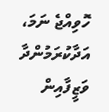ހޮވިއްޖެ ނަމަ، އަދާކުރަމުންދާ ވަޒީފާއިން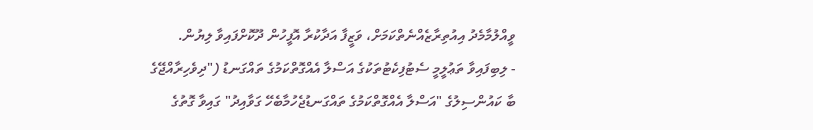ވީއްލުމާމެދު އިއުތިރާޒެއްނެތްކަމަށް، ވަޒީފާ އަދާކުރާ އޮފީހުން ދޫކޮށްފައިވާ ލިޔުން.
- ލިބިފައިވާ ތަޢުލީމީ ސެޓުފިކެޓުތަކުގެ އަސްލާ އެއްގޮތްކަމުގެ ތައްގަނޑު ("ދިވެހިރާއްޖޭގެ ބާ ކައުންސިލުގެ "އަސްލާ އެއްގޮތްކަމުގެ ތައްގަނޑުޖެހުމާބެހޭ ގަވާއިދު" ގައިވާ ގޮތުގެ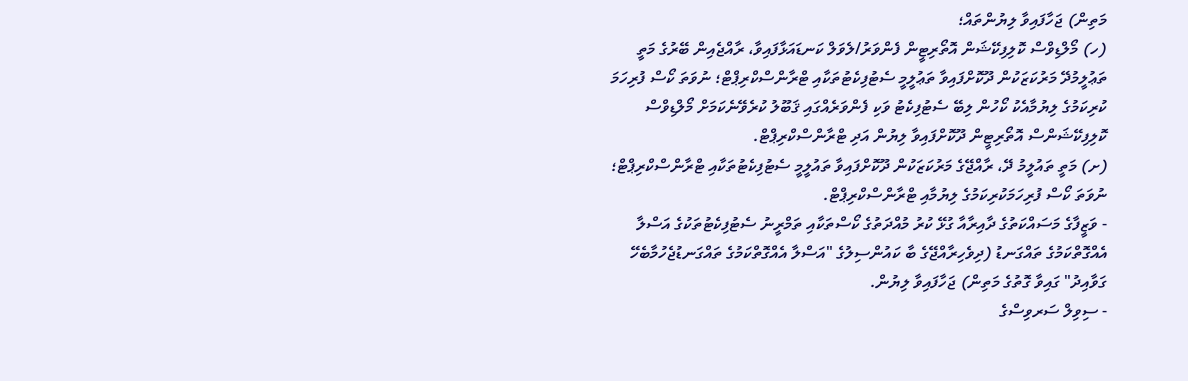މަތިން) ޖަހާފައިވާ ލިޔުންތައް؛
(ހ) މޯލްޑިވްސް ކޮލިފިކޭޝަން އޮތޯރިޓީން ފެންވަރު/ލެވަލް ކަނޑައަޅާފައިވާ، ރާއްޖެއިން ބޭރުގެ މަތީ ތަޢުލީމުދޭ މަރުކަޒަކުން ދޫކޮށްފައިވާ ތަޢުލީމީ ސެޓުފިކެޓުތަކާއި ޓްރާންސްކްރިޕްޓް؛ ނުވަތަ ކޯސް ފުރިހަމަ ކުރިކަމުގެ ލިޔުމާއެކު ކޯހުން ލިބޭ ސެޓުފިކެޓު ވަކި ފެންވަރެއްގައި ޤަބޫލު ކުރެވޭނެކަމަށް މޯލްޑިވްސް ކޮލިފިކޭޝަންސް އޮތޯރިޓީން ދޫކޮށްފައިވާ ލިޔުން އަދި ޓްރާންސްކްރިޕްޓް.
(ށ) މަތީ ތައުލީމު ދޭ، ރާއްޖޭގެ މަރުކަޒަކުން ދޫކޮށްފައިވާ ތައުލީމީ ސެޓުފިކެޓުތަކާއި ޓްރާންސްކްރިޕްޓް؛ ނުވަތަ ކޯސް ފުރިހަމަކުރިކަމުގެ ލިޔުމާއި ޓްރާންސްކްރިޕްޓް.
- ވަޒީފާގެ މަސައްކަތުގެ ދާއިރާއާ ގުޅޭ ކުރު މުއްދަތުގެ ކޯސްތަކާއި ތަމްރީނު ސެޓުފިކެޓުތަކުގެ އަސްލާ އެއްގޮތްކަމުގެ ތައްގަނޑު (ދިވެހިރާއްޖޭގެ ބާ ކައުންސިލުގެ "އަސްލާ އެއްގޮތްކަމުގެ ތައްގަނޑުޖެހުމާބެހޭ ގަވާއިދު" ގައިވާ ގޮތުގެ މަތިން) ޖަހާފައިވާ ލިޔުން.
- ސިވިލް ސަރވިސްގެ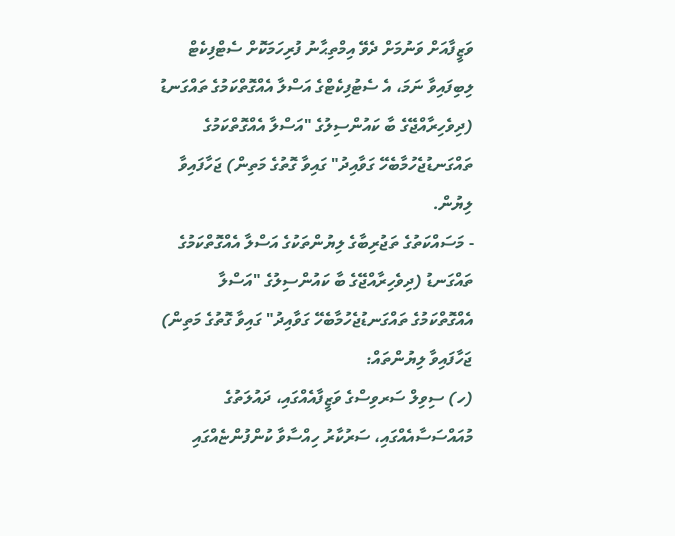ވަޒީފާއަށް ވަނުމަށް ދެވޭ އިމްތިޙާނު ފުރިހަމަކޮށް ސެޓްފިކެޓް ލިބިފައިވާ ނަމަ، އެ ސެޓުފިކެޓްގެ އަސްލާ އެއްގޮތްކަމުގެ ތައްގަނޑު (ދިވެހިރާއްޖޭގެ ބާ ކައުންސިލުގެ "އަސްލާ އެއްގޮތްކަމުގެ ތައްގަނޑުޖެހުމާބެހޭ ގަވާއިދު" ގައިވާ ގޮތުގެ މަތިން) ޖަހާފައިވާ ލިޔުން.
- މަސައްކަތުގެ ތަޖުރިބާގެ ލިޔުންތަކުގެ އަސްލާ އެއްގޮތްކަމުގެ ތައްގަނޑު (ދިވެހިރާއްޖޭގެ ބާ ކައުންސިލުގެ "އަސްލާ އެއްގޮތްކަމުގެ ތައްގަނޑުޖެހުމާބެހޭ ގަވާއިދު" ގައިވާ ގޮތުގެ މަތިން) ޖަހާފައިވާ ލިޔުންތައް:
(ހ) ސިވިލް ސަރވިސްގެ ވަޒީފާއެއްގައި، ދައުލަތުގެ މުއައްސަސާއެއްގައި، ސަރުކާރު ހިއްސާވާ ކުންފުންޏެއްގައި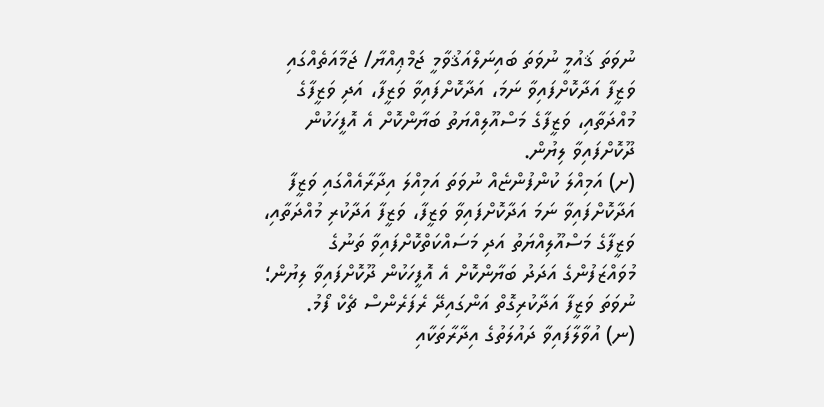ނުވަތަ ޤައުމީ ނުވަތަ ބައިނަލްއަޤުވާމީ ޖަމްޢިއްޔާ/ ޖަމާއަތެއްގައި ވަޒީފާ އަދާކޮށްފައިވާ ނަމަ، އަދާކޮށްފައިވާ ވަޒީފާ، އަދި ވަޒީފާގެ މުއްދަތާއި، ވަޒީފާގެ މަސްއޫލިއްޔަތު ބަޔާންކޮށް އެ އޮފީހަކުން ދޫކޮށްފައިވާ ލިޔުން.
(ށ) އަމިއްލަ ކުންފުންޏެއް ނުވަތަ އަމިއްލަ އިދާރާއެއްގައި ވަޒީފާ އަދާކޮށްފައިވާ ނަމަ އަދާކޮށްފައިވާ ވަޒީފާ، ވަޒީފާ އަދާކުރި މުއްދަތާއި، ވަޒީފާގެ މަސްއޫލިއްޔަތު އަދި މަސައްކަތްކޮށްފައިވާ ތަނުގެ މުވައްޒަފުންގެ އަދަދު ބަޔާންކޮށް އެ އޮފީހަކުން ދޫކޮށްފައިވާ ލިޔުން؛ ނުވަތަ ވަޒީފާ އަދާކުރިގޮތް އަންގައިދޭ ރެފަރެންސް ޗެކް ފޯމު.
(ނ) އުވާލާފައިވާ ދައުލަތުގެ އިދާރާތަކާއި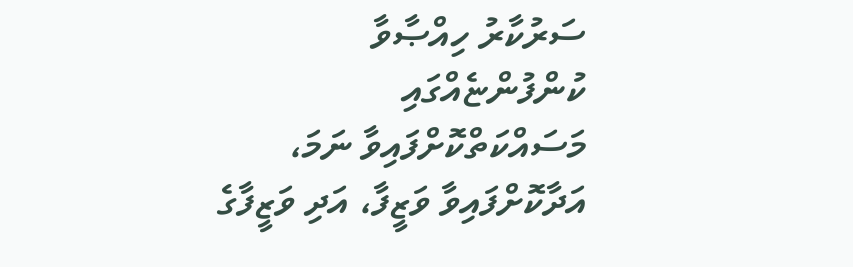ސަރުކާރު ހިއްޞާވާ ކުންފުންޏެއްގައި މަސައްކަތްކޮށްފައިވާ ނަމަ، އަދާކޮށްފައިވާ ވަޒީފާ، އަދި ވަޒީފާގެ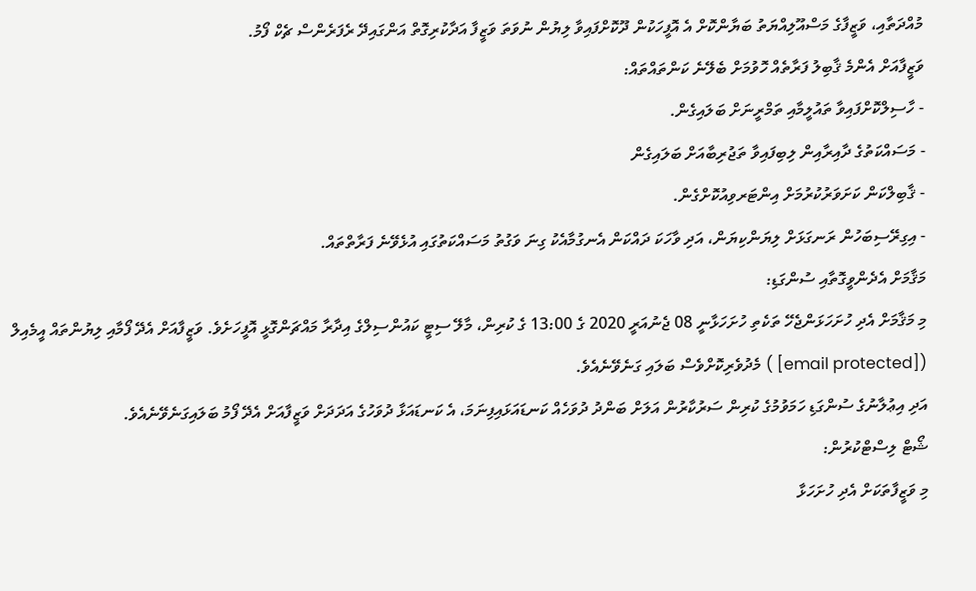މުއްދަތާއި، ވަޒީފާގެ މަސްއޫލިއްޔަތު ބަޔާންކޮށް އެ އޮފީހަކުން ދޫކޮށްފައިވާ ލިޔުން ނުވަތަ ވަޒީފާ އަދާކުރިގޮތް އަންގައިދޭ ރެފަރެންސް ޗެކް ފޯމު.
ވަޒީފާއަށް އެންމެ ޤާބިލު ފަރާތެއް ހޮވުމަށް ބެލޭނެ ކަންތައްތައް:
- ހާސިލްކޮށްފައިވާ ތައުލީމާއި ތަމްރީނަށް ބަލައިގެން.
- މަސައްކަތުގެ ދާއިރާއިން ލިބިފައިވާ ތަޖުރިބާއަށް ބަލައިގެން
- ޤާބިލްކަން ކަށަވަރުކުރުމަށް އިންޓަރވިއުކޮށްގެން.
- އިގިރޭސިބަހުން ރަނގަޅަށް ލިޔަންކިޔަން، އަދި ވާހަކަ ދައްކަން އެނގުމާއެކު ގިނަ ވަގުތު މަސައްކަތުގައި އުޅެވޭނެ ފަރާތްތައް.
މަޤާމަށް އެދެންވީގޮތާއި ސުންގަޑި:
މި މަޤާމަށް އެދި ހުށަހަޅަންޖެހޭ ތަކެތި ހުށަހަޅާނީ 08 ޖެނުއަރީ 2020 ގެ 13:00 ގެ ކުރިން، މާލޭ ސިޓީ ކައުންސިލްގެ އިދާރާ މައްޗަންގޮޅީ އޮފީހަށެވެ. ވަޒީފާއަށް އެދޭ ފޯމާއި ލިޔުންތައް އީމެއިލް ([email protected] ) މެދުވެރިކޮށްވެސް ބަލައި ގަނެވޭނެއެވެ.
އަދި އިޢުލާނުގެ ސުންގަޑި ހަމަވުމުގެ ކުރިން ސަރުކާރުން އަލަށް ބަންދު ދުވަހެއް ކަނޑައަޅައިފިނަމަ، އެ ކަނޑައަޅާ ދުވަހުގެ އަދަދަށް ވަޒީފާއަށް އެދޭ ފޯމު ބަލައިގަނެވޭނެއެވެ.
ޝޯޓް ލިސްޓްކުރުން:
މި ވަޒީފާތަކަށް އެދި ހުށަހަޅާ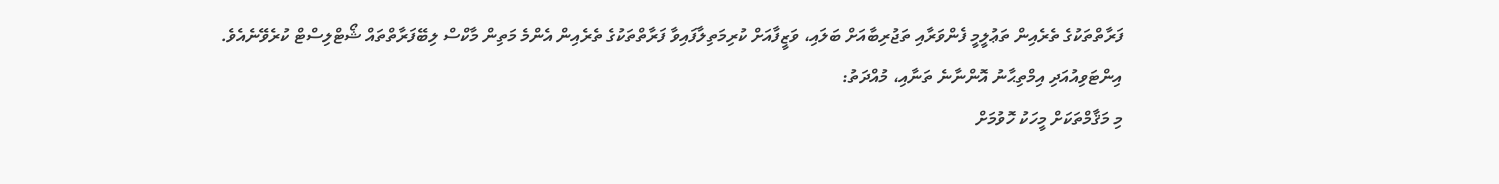ފަރާތްތަކުގެ ތެރެއިން ތަޢުލީމީ ފެންވަރާއި ތަޖުރިބާއަށް ބަލައި، ވަޒީފާއަށް ކުރިމަތިލާފައިވާ ފަރާތްތަކުގެ ތެރެއިން އެންމެ މަތިން މާކްސް ލިބޭފަރާތްތައް ޝޯޓްލިސްޓް ކުރެވޭނެއެވެ.
އިންޓަވިއުއަދި އިމްތިޙާނު އޮންނާނެ ތަނާއި، މުއްދަތު:
މި މަޤާމްތަކަށް މީހަކު ހޮވުމަށް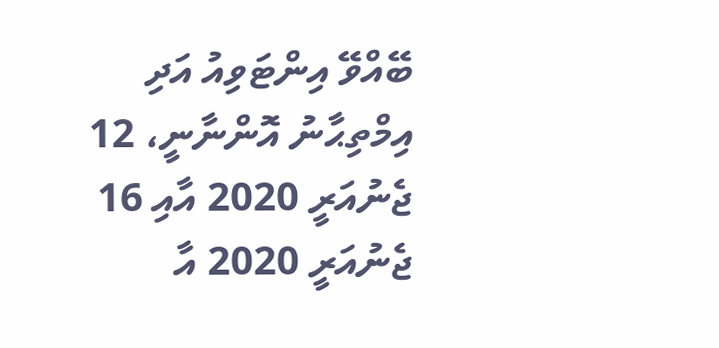ބޭއްވޭ އިންޓަވިއު އަދި އިމްތިޙާނު އޮންނާނީ، 12 ޖެނުއަރީ 2020 އާއި 16 ޖެނުއަރީ 2020 އާ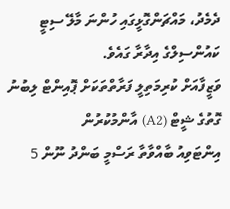ދެމެދު، މައްޗަންގޮޅީގައި ހުންނަ މާލޭ ސިޓީ ކައުންސިލްގެ އިދާރާ ގައެވެ.
ވަޒީފާއަށް ކުރިމަތިލީ ފަރާތްތަކަށް ޕޮއިންޓް ލިބުނު ގޮތުގެ ޝީޓް (A2) އާންމުކުރުން
އިންޓަވިއު ބާއްވާތާ ރަސްމީ ބަންދު ނޫން 5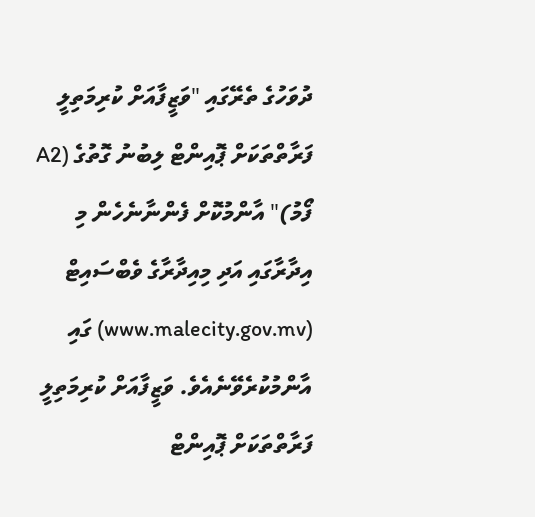ދުވަހުގެ ތެރޭގައި "ވަޒީފާއަށް ކުރިމަތިލީ ފަރާތްތަކަށް ޕޮއިންޓް ލިބުނު ގޮތުގެ (A2 ފޯމު)" އާންމުކޮށް ފެންނާނެހެން މި އިދާރާގައި އަދި މިއިދާރާގެ ވެބްސައިޓް (www.malecity.gov.mv) ގައި އާންމުކުރެވޭނެއެވެ. ވަޒީފާއަށް ކުރިމަތިލީ ފަރާތްތަކަށް ޕޮއިންޓް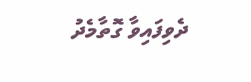ދެވިފައިވާ ގޮތާމެދު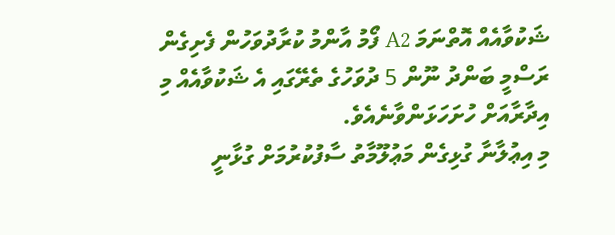ޝަކުވާއެއް އޮތްނަމަ A2 ފޯމު އާންމު ކުރާދުވަހުން ފެށިގެން ރަސްމީ ބަންދު ނޫން 5 ދުވަހުގެ ތެރޭގައި އެ ޝަކުވާއެއް މި އިދާރާއަށް ހުށަހަޅަންވާނެއެވެ.
މި އިޢުލާނާ ގުޅިގެން މަޢުލޫމާތު ސާފުކުރުމަށް ގުޅާނީ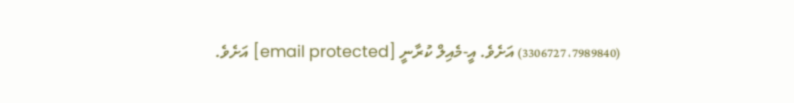(7989840، 3306727) އަށެވެ. އީ-މެއިލް ކުރާނީ [email protected] އަށެވެ.